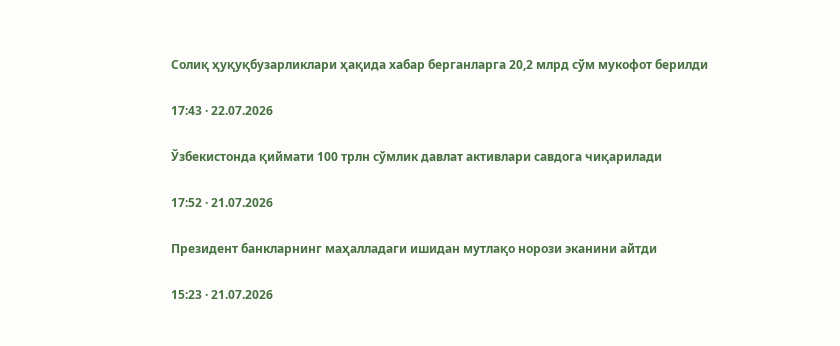Солиқ ҳуқуқбузарликлари ҳақида хабар берганларга 20,2 млрд сўм мукофот берилди

17:43 · 22.07.2026

Ўзбекистонда қиймати 100 трлн сўмлик давлат активлари савдога чиқарилади

17:52 · 21.07.2026

Президент банкларнинг маҳалладаги ишидан мутлақо норози эканини айтди

15:23 · 21.07.2026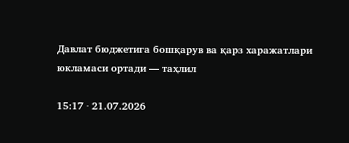Давлат бюджетига бошқарув ва қарз харажатлари юкламаси ортади — таҳлил

15:17 · 21.07.2026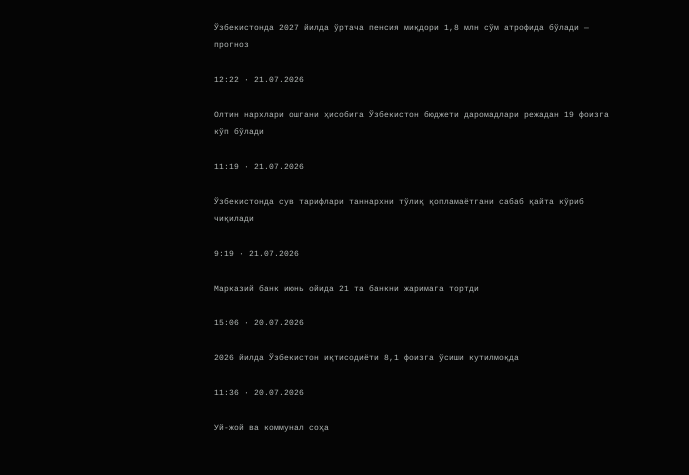Ўзбекистонда 2027 йилда ўртача пенсия миқдори 1,8 млн сўм атрофида бўлади — прогноз

12:22 · 21.07.2026

Олтин нархлари ошгани ҳисобига Ўзбекистон бюджети даромадлари режадан 19 фоизга кўп бўлади

11:19 · 21.07.2026

Ўзбекистонда сув тарифлари таннархни тўлиқ қопламаётгани сабаб қайта кўриб чиқилади

9:19 · 21.07.2026

Марказий банк июнь ойида 21 та банкни жаримага тортди

15:06 · 20.07.2026

2026 йилда Ўзбекистон иқтисодиёти 8,1 фоизга ўсиши кутилмоқда

11:36 · 20.07.2026

Уй-жой ва коммунал соҳа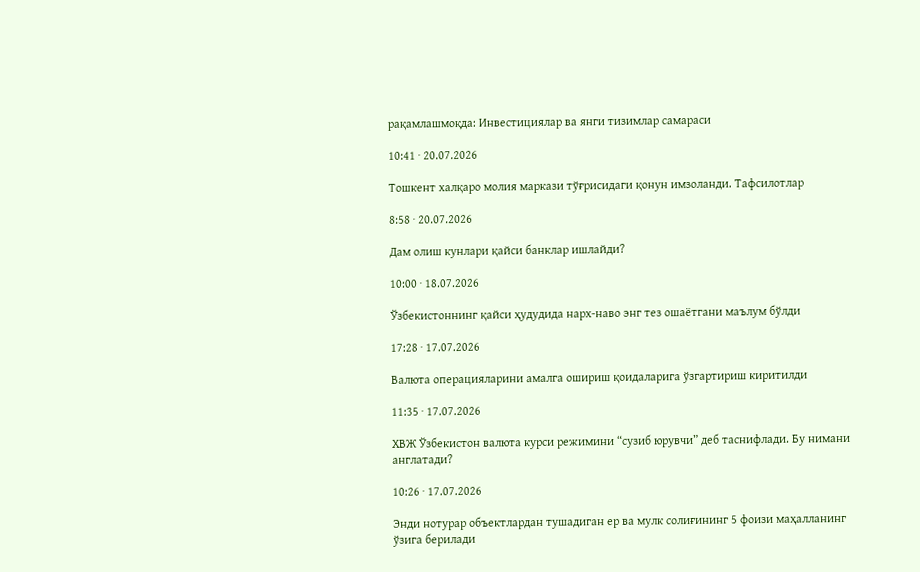рақамлашмоқда: Инвестициялар ва янги тизимлар самараси

10:41 · 20.07.2026

Тошкент халқаро молия маркази тўғрисидаги қонун имзоланди. Тафсилотлар

8:58 · 20.07.2026

Дам олиш кунлари қайси банклар ишлайди?

10:00 · 18.07.2026

Ўзбекистоннинг қайси ҳудудида нарх-наво энг тез ошаётгани маълум бўлди

17:28 · 17.07.2026

Валюта операцияларини амалга ошириш қоидаларига ўзгартириш киритилди

11:35 · 17.07.2026

ХВЖ Ўзбекистон валюта курси режимини “сузиб юрувчи” деб таснифлади. Бу нимани англатади?

10:26 · 17.07.2026

Энди нотурар объектлардан тушадиган ер ва мулк солиғининг 5 фоизи маҳалланинг ўзига берилади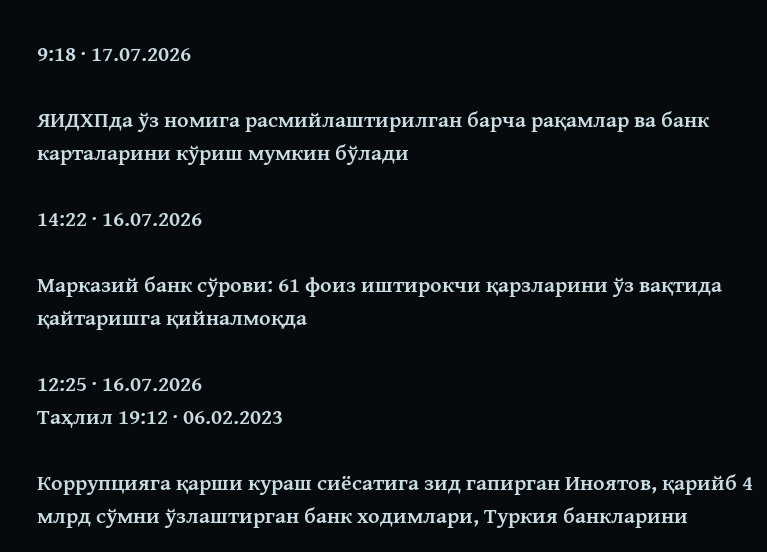9:18 · 17.07.2026

ЯИДХПда ўз номига расмийлаштирилган барча рақамлар ва банк карталарини кўриш мумкин бўлади

14:22 · 16.07.2026

Марказий банк сўрови: 61 фоиз иштирокчи қарзларини ўз вақтида қайтаришга қийналмоқда

12:25 · 16.07.2026
Таҳлил 19:12 · 06.02.2023

Коррупцияга қарши кураш сиёсатига зид гапирган Иноятов, қарийб 4 млрд сўмни ўзлаштирган банк ходимлари, Туркия банкларини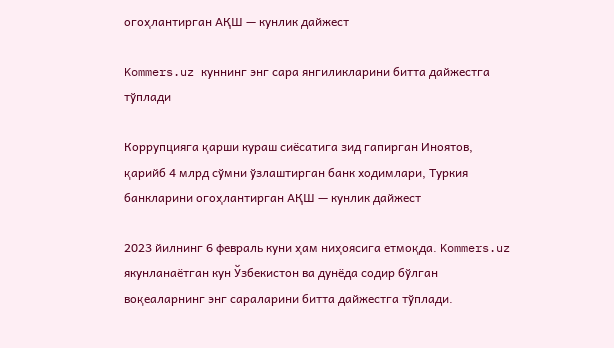огоҳлантирган АҚШ — кунлик дайжест

Kommers.uz куннинг энг сара янгиликларини битта дайжестга тўплади

Коррупцияга қарши кураш сиёсатига зид гапирган Иноятов, қарийб 4 млрд сўмни ўзлаштирган банк ходимлари, Туркия банкларини огоҳлантирган АҚШ — кунлик дайжест

2023 йилнинг 6 февраль куни ҳам ниҳоясига етмоқда. Kommers.uz якунланаётган кун Ўзбекистон ва дунёда содир бўлган воқеаларнинг энг сараларини битта дайжестга тўплади.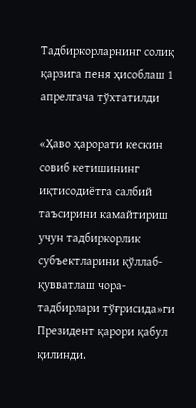Тадбиркорларнинг солиқ қарзига пеня ҳисоблаш 1 апрелгача тўхтатилди

«Ҳаво ҳарорати кескин совиб кетишининг иқтисодиётга салбий таъсирини камайтириш учун тадбиркорлик субъектларини қўллаб-қувватлаш чора-тадбирлари тўғрисида»ги Президент қарори қабул қилинди.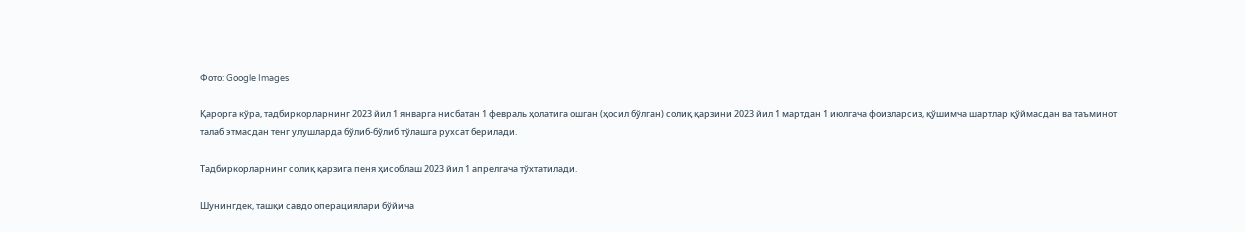Фото: Google Images

Қарорга кўра, тадбиркорларнинг 2023 йил 1 январга нисбатан 1 февраль ҳолатига ошган (ҳосил бўлган) солиқ қарзини 2023 йил 1 мартдан 1 июлгача фоизларсиз, қўшимча шартлар қўймасдан ва таъминот талаб этмасдан тенг улушларда бўлиб-бўлиб тўлашга рухсат берилади.

Тадбиркорларнинг солиқ қарзига пеня ҳисоблаш 2023 йил 1 апрелгача тўхтатилади.

Шунингдек, ташқи савдо операциялари бўйича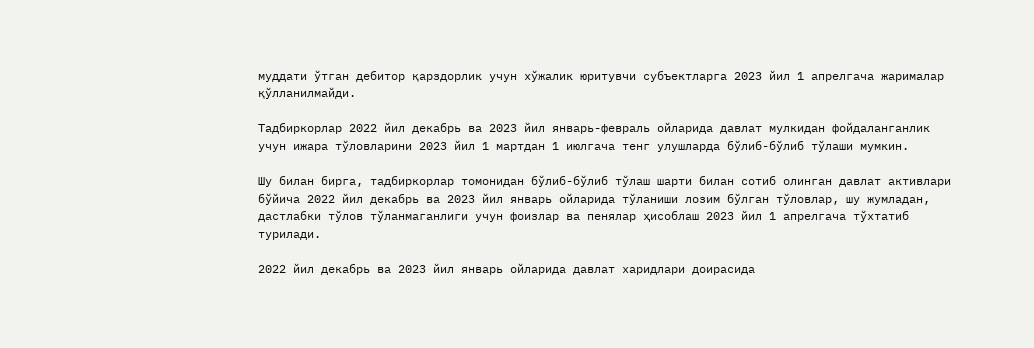муддати ўтган дебитор қарздорлик учун хўжалик юритувчи субъектларга 2023 йил 1 апрелгача жарималар қўлланилмайди.

Тадбиркорлар 2022 йил декабрь ва 2023 йил январь-февраль ойларида давлат мулкидан фойдаланганлик учун ижара тўловларини 2023 йил 1 мартдан 1 июлгача тенг улушларда бўлиб-бўлиб тўлаши мумкин.

Шу билан бирга, тадбиркорлар томонидан бўлиб-бўлиб тўлаш шарти билан сотиб олинган давлат активлари бўйича 2022 йил декабрь ва 2023 йил январь ойларида тўланиши лозим бўлган тўловлар, шу жумладан, дастлабки тўлов тўланмаганлиги учун фоизлар ва пенялар ҳисоблаш 2023 йил 1 апрелгача тўхтатиб турилади.

2022 йил декабрь ва 2023 йил январь ойларида давлат харидлари доирасида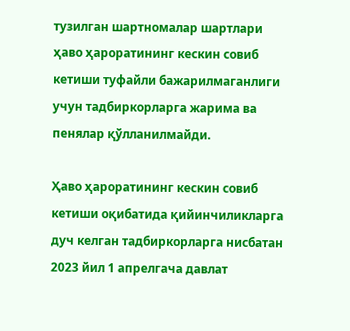тузилган шартномалар шартлари ҳаво ҳароратининг кескин совиб кетиши туфайли бажарилмаганлиги учун тадбиркорларга жарима ва пенялар қўлланилмайди.

Ҳаво ҳароратининг кескин совиб кетиши оқибатида қийинчиликларга дуч келган тадбиркорларга нисбатан 2023 йил 1 апрелгача давлат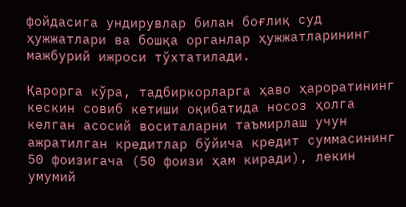фойдасига ундирувлар билан боғлиқ суд ҳужжатлари ва бошқа органлар ҳужжатларининг мажбурий ижроси тўхтатилади.

Қарорга кўра, тадбиркорларга ҳаво ҳароратининг кескин совиб кетиши оқибатида носоз ҳолга келган асосий воситаларни таъмирлаш учун ажратилган кредитлар бўйича кредит суммасининг 50 фоизигача (50 фоизи ҳам киради), лекин умумий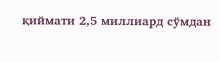қиймати 2,5 миллиард сўмдан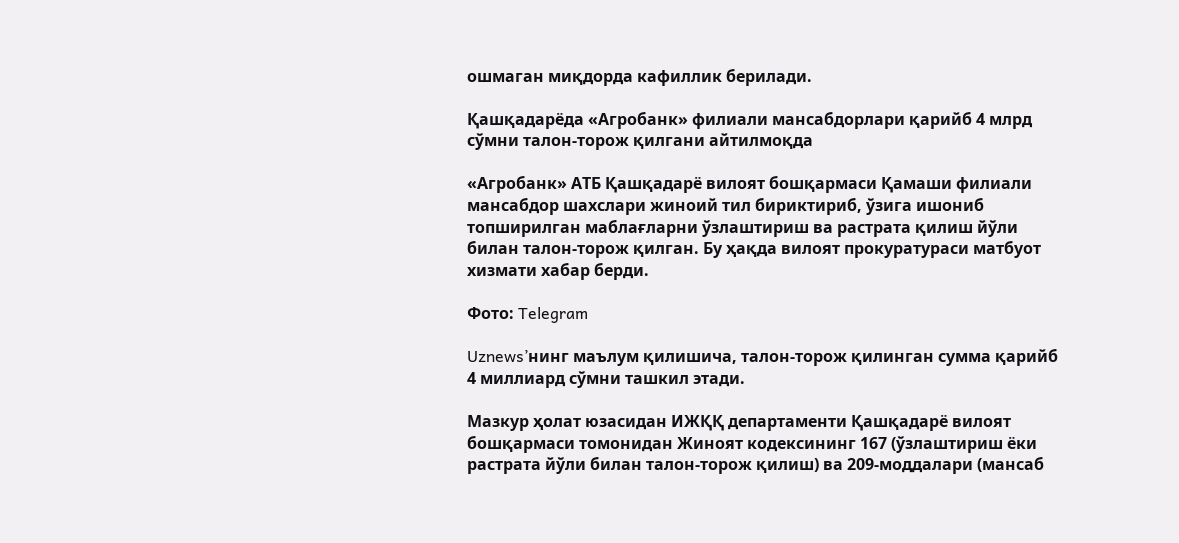ошмаган миқдорда кафиллик берилади.

Қашқадарёда «Агробанк» филиали мансабдорлари қарийб 4 млрд сўмни талон-торож қилгани айтилмоқда

«Агробанк» АТБ Қашқадарё вилоят бошқармаси Қамаши филиали мансабдор шахслари жиноий тил бириктириб, ўзига ишониб топширилган маблағларни ўзлаштириш ва растрата қилиш йўли билан талон-торож қилган. Бу ҳақда вилоят прокуратураси матбуот хизмати хабар берди.

Фото: Telegram

Uznews’нинг маълум қилишича, талон-торож қилинган сумма қарийб 4 миллиард сўмни ташкил этади.

Мазкур ҳолат юзасидан ИЖҚҚ департаменти Қашқадарё вилоят бошқармаси томонидан Жиноят кодексининг 167 (ўзлаштириш ёки растрата йўли билан талон-торож қилиш) ва 209-моддалари (мансаб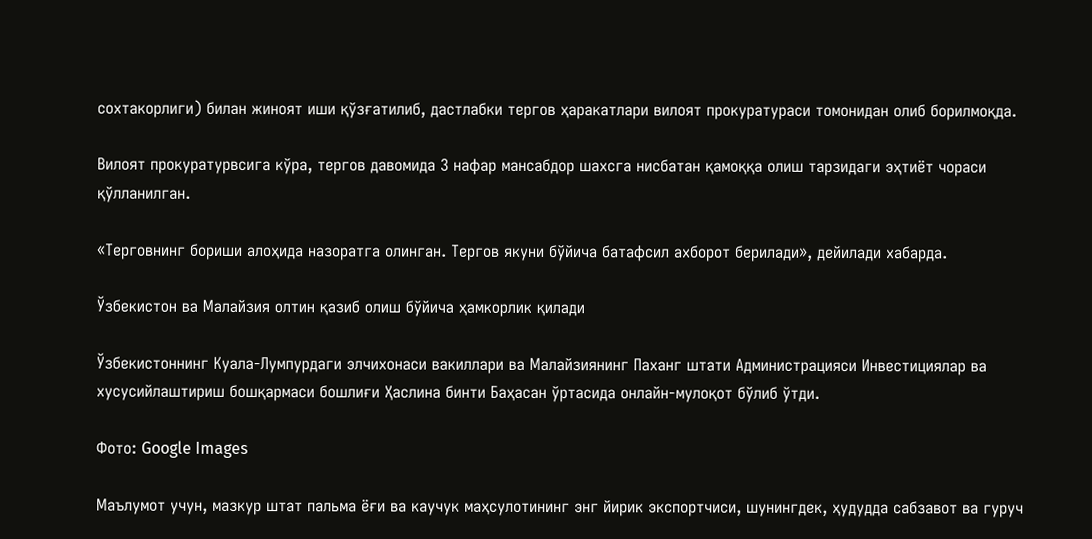сохтакорлиги) билан жиноят иши қўзғатилиб, дастлабки тергов ҳаракатлари вилоят прокуратураси томонидан олиб борилмоқда.

Вилоят прокуратурвсига кўра, тергов давомида 3 нафар мансабдор шахсга нисбатан қамоққа олиш тарзидаги эҳтиёт чораси қўлланилган.

«Терговнинг бориши алоҳида назоратга олинган. Тергов якуни бўйича батафсил ахборот берилади», дейилади хабарда.

Ўзбекистон ва Малайзия олтин қазиб олиш бўйича ҳамкорлик қилади

Ўзбекистоннинг Куала-Лумпурдаги элчихонаси вакиллари ва Малайзиянинг Паханг штати Администрацияси Инвестициялар ва хусусийлаштириш бошқармаси бошлиғи Ҳаслина бинти Баҳасан ўртасида онлайн-мулоқот бўлиб ўтди.

Фото: Google Images

Маълумот учун, мазкур штат пальма ёғи ва каучук маҳсулотининг энг йирик экспортчиси, шунингдек, ҳудудда сабзавот ва гуруч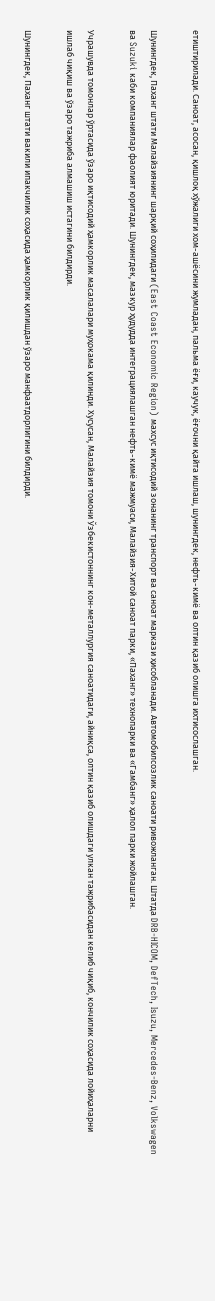етиштирилади. Саноат, асосан, қишлоқ хўжалиги хом-ашёсини жумладан, пальма ёғи, каучук, ёғочни қайта ишлаш, шунингдек, нефть-кимё ва олтин қазиб олишга ихтисослашган.

Шунингдек, Паханг штати Малайзиянинг шарқий соҳилидаги (East Coast Economic Region) махсус иқтисодий зонанинг транспорт ва саноат маркази ҳисобланади. Автомобилсозлик саноати ривожланган. Штатда DRB-HICOM, DefTech, Isuzu, Mercedes-Benz, Volkswagen ва Suzuki каби компаниялар фаолият юритади. Шунингдек, мазкур ҳудудда интеграциялашган нефть-кимё мажмуаси, Малайзия-Хитой саноат парки, «Паханг» технопарки ва «Гамбанг» ҳалол парки жойлашган.

Учрашувда томонлар ўртасида ўзаро иқтисодий ҳамкорлик масалалари муҳокама қилинди. Хусусан, Малайзия томони Ўзбекистоннинг кон-металлургия саноатидаги, айниқса, олтин қазиб олишдаги улкан тажрибасидан келиб чиқиб, кончилик соҳасида лойиҳаларни ишлаб чиқиш ва ўзаро тажриба алмашиш истагини билдирди.

Шунингдек, Паханг штати вакили ипакчилик соҳасида ҳамкорлик қилишдан ўзаро манфаатдорлигини билдирди.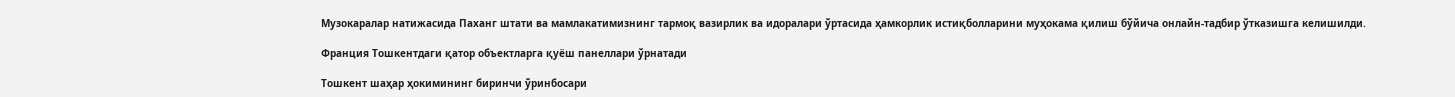Музокаралар натижасида Паханг штати ва мамлакатимизнинг тармоқ вазирлик ва идоралари ўртасида ҳамкорлик истиқболларини муҳокама қилиш бўйича онлайн-тадбир ўтказишга келишилди.

Франция Тошкентдаги қатор объектларга қуёш панеллари ўрнатади

Тошкент шаҳар ҳокимининг биринчи ўринбосари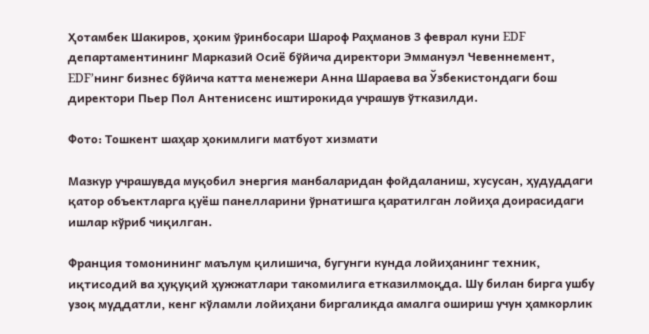Ҳотамбек Шакиров, ҳоким ўринбосари Шароф Раҳманов 3 феврал куни EDF департаментининг Марказий Осиё бўйича директори Эммануэл Чевеннемент, EDF’нинг бизнес бўйича катта менежери Анна Шараева ва Ўзбекистондаги бош директори Пьер Пол Антенисенс иштирокида учрашув ўтказилди.

Фото: Тошкент шаҳар ҳокимлиги матбуот хизмати

Мазкур учрашувда муқобил энергия манбаларидан фойдаланиш, хусусан, ҳудуддаги қатор объектларга қуёш панелларини ўрнатишга қаратилган лойиҳа доирасидаги ишлар кўриб чиқилган.

Франция томонининг маълум қилишича, бугунги кунда лойиҳанинг техник, иқтисодий ва ҳуқуқий ҳужжатлари такомилига етказилмоқда. Шу билан бирга ушбу узоқ муддатли, кенг кўламли лойиҳани биргаликда амалга ошириш учун ҳамкорлик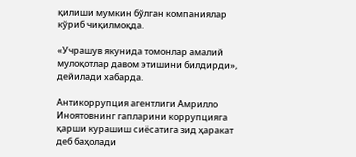қилиши мумкин бўлган компаниялар кўриб чиқилмоқда.

«Учрашув якунида томонлар амалий мулоқотлар давом этишини билдирди», дейилади хабарда.

Антикоррупция агентлиги Амрилло Иноятовнинг гапларини коррупцияга қарши курашиш сиёсатига зид ҳаракат деб баҳолади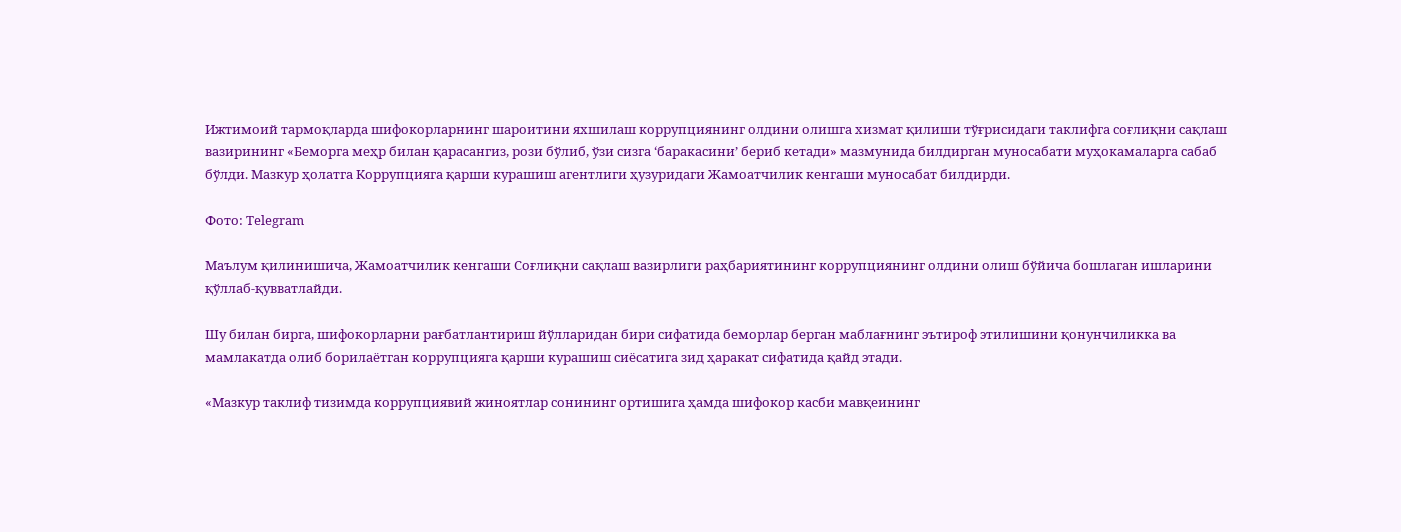Ижтимоий тармоқларда шифокорларнинг шароитини яхшилаш коррупциянинг олдини олишга хизмат қилиши тўғрисидаги таклифга соғлиқни сақлаш вазирининг «Беморга меҳр билан қарасангиз, рози бўлиб, ўзи сизга ‘баракасиниʼ бериб кетади» мазмунида билдирган муносабати муҳокамаларга сабаб бўлди. Мазкур ҳолатга Коррупцияга қарши курашиш агентлиги ҳузуридаги Жамоатчилик кенгаши муносабат билдирди.

Фото: Telegram

Маълум қилинишича, Жамоатчилик кенгаши Соғлиқни сақлаш вазирлиги раҳбариятининг коррупциянинг олдини олиш бўйича бошлаган ишларини қўллаб-қувватлайди.

Шу билан бирга, шифокорларни рағбатлантириш йўлларидан бири сифатида беморлар берган маблағнинг эътироф этилишини қонунчиликка ва мамлакатда олиб борилаётган коррупцияга қарши курашиш сиёсатига зид ҳаракат сифатида қайд этади.

«Мазкур таклиф тизимда коррупциявий жиноятлар сонининг ортишига ҳамда шифокор касби мавқеининг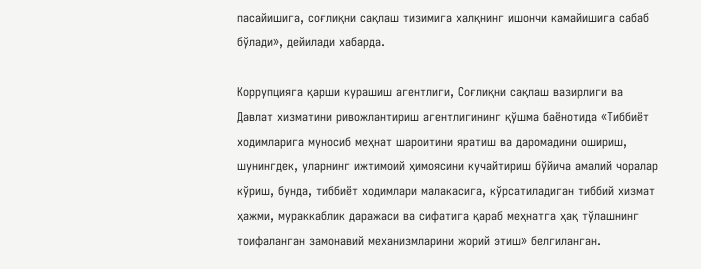пасайишига, соғлиқни сақлаш тизимига халқнинг ишончи камайишига сабаб бўлади», дейилади хабарда.

Коррупцияга қарши курашиш агентлиги, Соғлиқни сақлаш вазирлиги ва Давлат хизматини ривожлантириш агентлигининг қўшма баёнотида «Тиббиёт ходимларига муносиб меҳнат шароитини яратиш ва даромадини ошириш, шунингдек, уларнинг ижтимоий ҳимоясини кучайтириш бўйича амалий чоралар кўриш, бунда, тиббиёт ходимлари малакасига, кўрсатиладиган тиббий хизмат ҳажми, мураккаблик даражаси ва сифатига қараб меҳнатга ҳақ тўлашнинг тоифаланган замонавий механизмларини жорий этиш» белгиланган.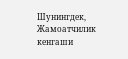Шунингдек, Жамоатчилик кенгаши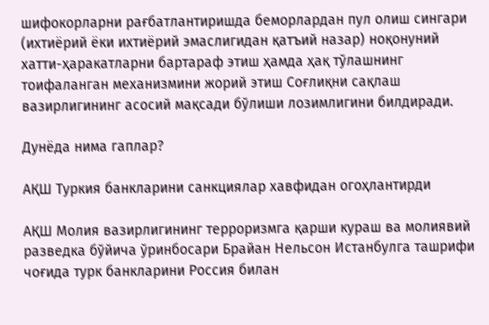шифокорларни рағбатлантиришда беморлардан пул олиш сингари (ихтиёрий ёки ихтиёрий эмаслигидан қатъий назар) ноқонуний хатти-ҳаракатларни бартараф этиш ҳамда ҳақ тўлашнинг тоифаланган механизмини жорий этиш Соғлиқни сақлаш вазирлигининг асосий мақсади бўлиши лозимлигини билдиради.

Дунёда нима гаплар?

АҚШ Туркия банкларини санкциялар хавфидан огоҳлантирди

АҚШ Молия вазирлигининг терроризмга қарши кураш ва молиявий разведка бўйича ўринбосари Брайан Нельсон Истанбулга ташрифи чоғида турк банкларини Россия билан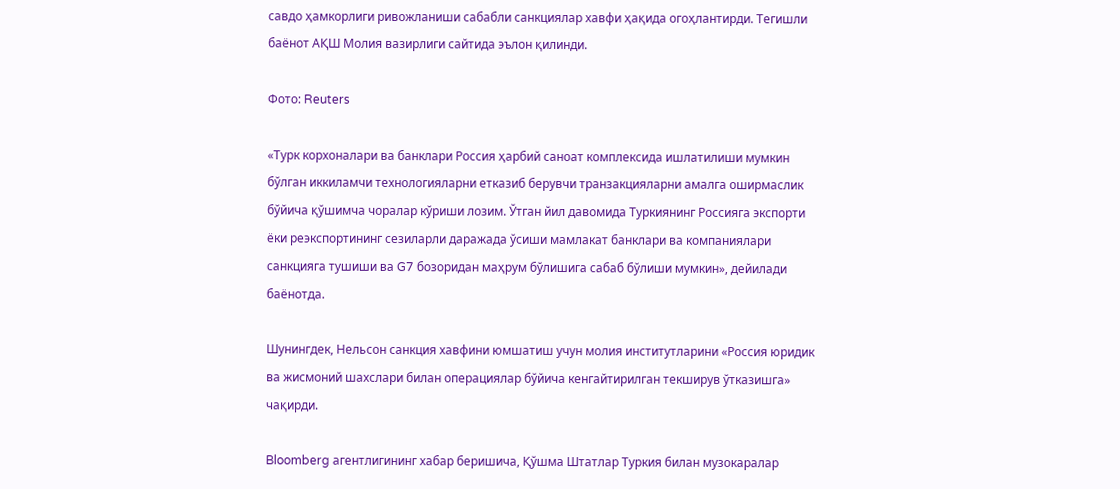савдо ҳамкорлиги ривожланиши сабабли санкциялар хавфи ҳақида огоҳлантирди. Тегишли баёнот АҚШ Молия вазирлиги сайтида эълон қилинди.

Фото: Reuters

«Турк корхоналари ва банклари Россия ҳарбий саноат комплексида ишлатилиши мумкин бўлган иккиламчи технологияларни етказиб берувчи транзакцияларни амалга оширмаслик бўйича қўшимча чоралар кўриши лозим. Ўтган йил давомида Туркиянинг Россияга экспорти ёки реэкспортининг сезиларли даражада ўсиши мамлакат банклари ва компаниялари санкцияга тушиши ва G7 бозоридан маҳрум бўлишига сабаб бўлиши мумкин», дейилади баёнотда.

Шунингдек, Нельсон санкция хавфини юмшатиш учун молия институтларини «Россия юридик ва жисмоний шахслари билан операциялар бўйича кенгайтирилган текширув ўтказишга» чақирди.

Bloomberg агентлигининг хабар беришича, Қўшма Штатлар Туркия билан музокаралар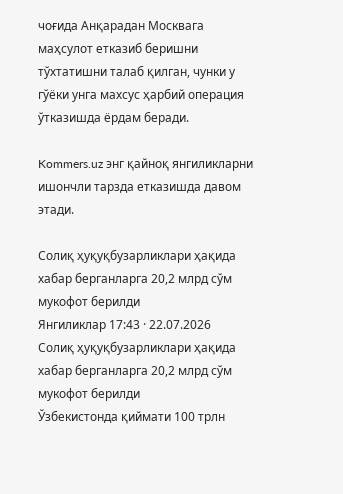чоғида Анқарадан Москвага маҳсулот етказиб беришни тўхтатишни талаб қилган, чунки у гўёки унга махсус ҳарбий операция ўтказишда ёрдам беради.

Kommers.uz энг қайноқ янгиликларни ишончли тарзда етказишда давом этади.

Солиқ ҳуқуқбузарликлари ҳақида хабар берганларга 20,2 млрд сўм мукофот берилди
Янгиликлар 17:43 · 22.07.2026
Солиқ ҳуқуқбузарликлари ҳақида хабар берганларга 20,2 млрд сўм мукофот берилди
Ўзбекистонда қиймати 100 трлн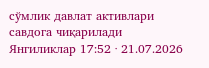сўмлик давлат активлари савдога чиқарилади
Янгиликлар 17:52 · 21.07.2026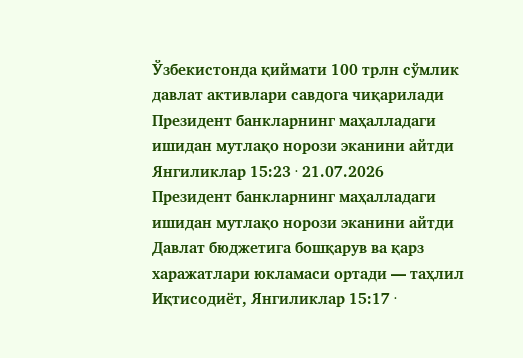Ўзбекистонда қиймати 100 трлн сўмлик давлат активлари савдога чиқарилади
Президент банкларнинг маҳалладаги ишидан мутлақо норози эканини айтди
Янгиликлар 15:23 · 21.07.2026
Президент банкларнинг маҳалладаги ишидан мутлақо норози эканини айтди
Давлат бюджетига бошқарув ва қарз харажатлари юкламаси ортади — таҳлил
Иқтисодиёт, Янгиликлар 15:17 ·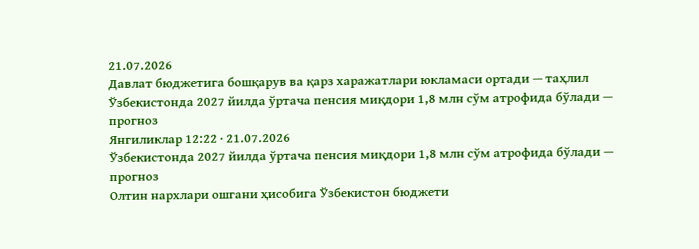21.07.2026
Давлат бюджетига бошқарув ва қарз харажатлари юкламаси ортади — таҳлил
Ўзбекистонда 2027 йилда ўртача пенсия миқдори 1,8 млн сўм атрофида бўлади — прогноз
Янгиликлар 12:22 · 21.07.2026
Ўзбекистонда 2027 йилда ўртача пенсия миқдори 1,8 млн сўм атрофида бўлади — прогноз
Олтин нархлари ошгани ҳисобига Ўзбекистон бюджети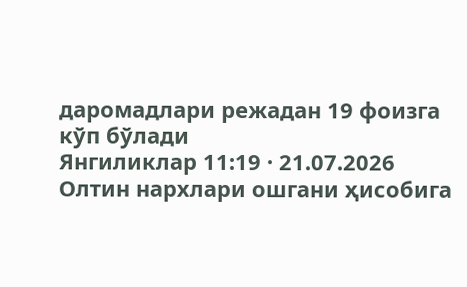даромадлари режадан 19 фоизга кўп бўлади
Янгиликлар 11:19 · 21.07.2026
Олтин нархлари ошгани ҳисобига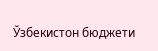Ўзбекистон бюджети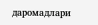даромадлари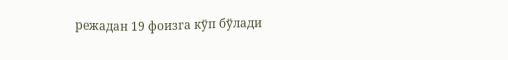режадан 19 фоизга кўп бўлади